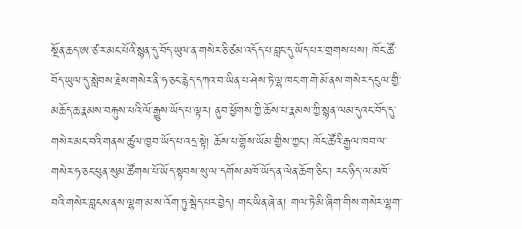སྔོན་ཆད་ཨ་ཙ་ར་མང་པོའི་སྙན་དུ་བོད་ཡུལ་ན་གསེར་ཅི་ཙམ་འདོད་པ་བླང་དུ་ཡོད་པར་གྲགས་པས། ཁོང་ཚོ་བོད་ཡུལ་དུ་སླེབས་རྗེས་གསེར་ནི་ཧ་ཅང་རྙེད་དཀའ་བ་ཡིན་པ་ཤེས་ཏེ་ལྷ་ཁང་ག་གེ་མོ་ནས་གསེར་དངུལ་གྱི་མཆོད་ཆ་རྣམས་བརྐུས་པའི་ལོ་རྒྱུས་ཡོད་པ་ལྟར། ནུབ་ཕྱོགས་ཀྱི་ཆོས་པ་རྣམས་ཀྱི་སྙན་ལམ་དུའང་བོད་དུ་གསེར་མང་བའི་གནས་ཚུལ་ཁྱབ་ཡོད་པ་འདྲ་སྟེ། ཆོས་པ་གྷོས་ཡོམ་གྱིས་ཀྱང་། ཁོང་ཚོའི་རྒྱལ་ཁབ་ལ་གསེར་ཧ་ཅང་ཕུན་སུམ་ཚོགས་པོ་ཡོད་སྟབས་སུ་ལ་དགོས་མཁོ་ཡོད་ན་ལེན་ཆོག་ཅིང་། རང་ཉིད་ལ་མཁོ་བའི་གསེར་བླངས་ནས་ལྷག་མ་ས་འོག་ཏུ་སྦེད་པར་བྱེད། གང་ཡིན་ཞེ་ན། གལ་ཏེ་མི་ཞིག་གིས་གསེར་ལྷག་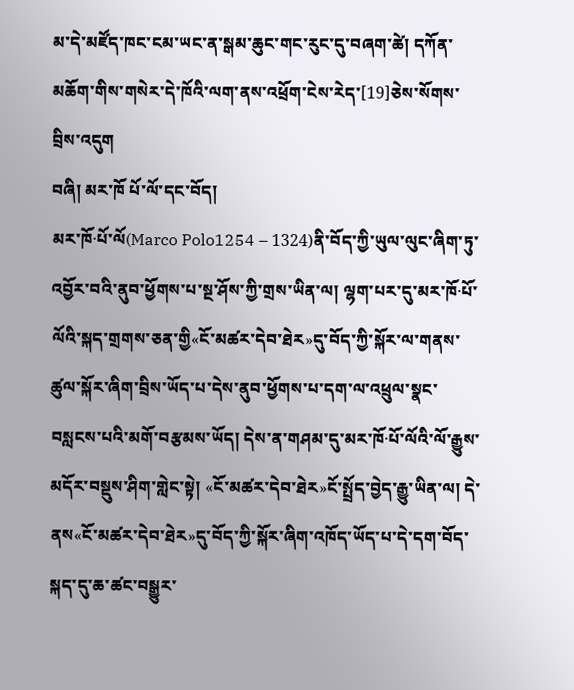མ་དེ་མཛོད་ཁང་ངམ་ཡང་ན་སྒམ་ཆུང་གང་རུང་དུ་བཞག་ཚེ། དཀོན་མཆོག་གིས་གསེར་དེ་ཁོའི་ལག་ནས་འཕྲོག་ངེས་རེད་[19]ཅེས་སོགས་བྲིས་འདུག
བཞི། མར་ཁོ པོ་ལོ་དང་བོད།
མར་ཁོ·པོ་ལོ(Marco Polo1254 – 1324)ནི་བོད་ཀྱི་ཡུལ་ལུང་ཞིག་ཏུ་འབྱོར་བའི་ནུབ་ཕྱོགས་པ་སྔ་ཤོས་ཀྱི་གྲས་ཡིན་ལ། ལྷག་པར་དུ་མར་ཁོ·པོ་ལོའི་སྐད་གྲགས་ཅན་གྱི«ངོ་མཚར་དེབ་ཐེར»དུ་བོད་ཀྱི་སྐོར་ལ་གནས་ཚུལ་སྐོར་ཞིག་བྲིས་ཡོད་པ་དེས་ནུབ་ཕྱོགས་པ་དག་ལ་འཕྲུལ་སྣང་བསླངས་པའི་མགོ་བརྩམས་ཡོད། དེས་ན་གཤམ་དུ་མར་ཁོ·པོ་ལོའི་ལོ་རྒྱུས་མདོར་བསྡུས་ཤིག་གླེང་སྟེ། «ངོ་མཚར་དེབ་ཐེར»ངོ་སྤྲོད་བྱེད་རྒྱུ་ཡིན་ལ། དེ་ནས«ངོ་མཚར་དེབ་ཐེར»དུ་བོད་ཀྱི་སྐོར་ཞིག་འཁོད་ཡོད་པ་དེ་དག་བོད་སྐད་དུ་ཆ་ཚང་བསྒྱུར་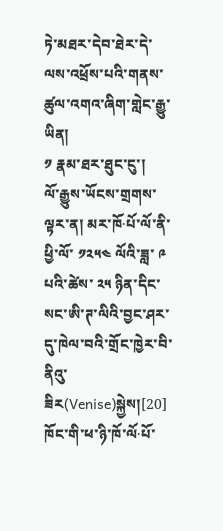ཏེ་མཐར་དེབ་ཐེར་དེ་ལས་འཕྲོས་པའི་གནས་ཚུལ་འགའ་ཞིག་གླེང་རྒྱུ་ཡིན།
༡ རྣམ་ཐར་ཐུང་ངུ་།
ལོ་རྒྱུས་ཡོངས་གྲགས་ལྟར་ན། མར་ཁོ·པོ་ལོ་ནི་ཕྱི་ལོ་ ༡༢༥༤ ལོའི་ཟླ་ ༩ པའི་ཚེས་ ༢༥ ཉིན་དིང་སང་ཨི་ཊ་ལིའི་བྱང་ཤར་དུ་ཁེལ་བའི་གྲོང་ཁྱེར་བི་ནིའུ་ཟིར(Venise)སྐྱེས།[20] ཁོང་གི་ཕ་ཉི་ཁོ་ལོ·པོ་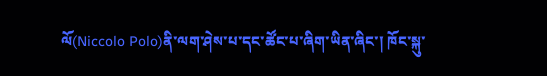ལོ(Niccolo Polo)ནི་ལག་ཤེས་པ་དང་ཚོང་པ་ཞིག་ཡིན་ཞིང་། ཁོང་སྐུ་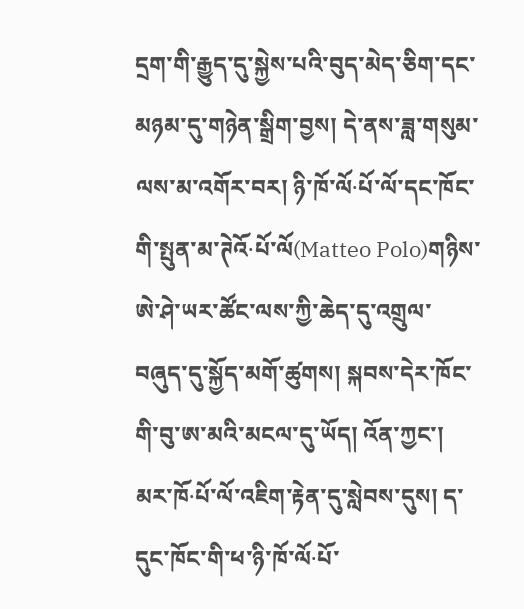དྲག་གི་རྒྱུད་དུ་སྐྱེས་པའི་བུད་མེད་ཅིག་དང་མཉམ་དུ་གཉེན་སྒྲིག་བྱས། དེ་ནས་ཟླ་གསུམ་ལས་མ་འགོར་བར། ཉི་ཁོ་ལོ·པོ་ལོ་དང་ཁོང་གི་སྤུན་མ་ཊེའོ·པོ་ལོ(Matteo Polo)གཉིས་ཨེ་ཤེ་ཡར་ཚོང་ལས་ཀྱི་ཆེད་དུ་འགྲུལ་བཞུད་དུ་སྐྱོད་མགོ་ཚུགས། སྐབས་དེར་ཁོང་གི་བུ་ཨ་མའི་མངལ་དུ་ཡོད། འོན་ཀྱང་། མར་ཁོ·པོ་ལོ་འཇིག་རྟེན་དུ་སླེབས་དུས། ད་དུང་ཁོང་གི་ཕ་ཉི་ཁོ་ལོ·པོ་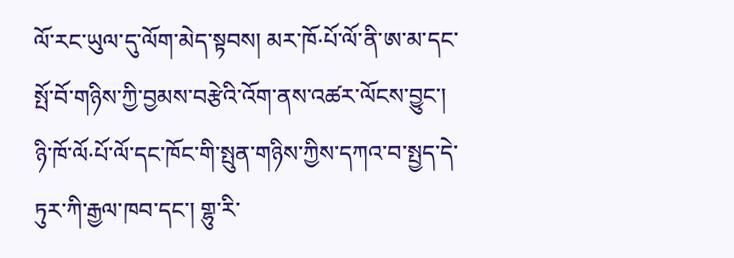ལོ་རང་ཡུལ་དུ་ལོག་མེད་སྟབས། མར་ཁོ·པོ་ལོ་ནི་ཨ་མ་དང་སྤོ་བོ་གཉིས་ཀྱི་བྱམས་བརྩེའི་འོག་ནས་འཚར་ལོངས་བྱུང་།
ཉི་ཁོ་ལོ·པོ་ལོ་དང་ཁོང་གི་སྤུན་གཉིས་ཀྱིས་དཀའ་བ་སྤྱད་དེ་ཏུར་ཀི་རྒྱལ་ཁབ་དང་། གྷུ་རི་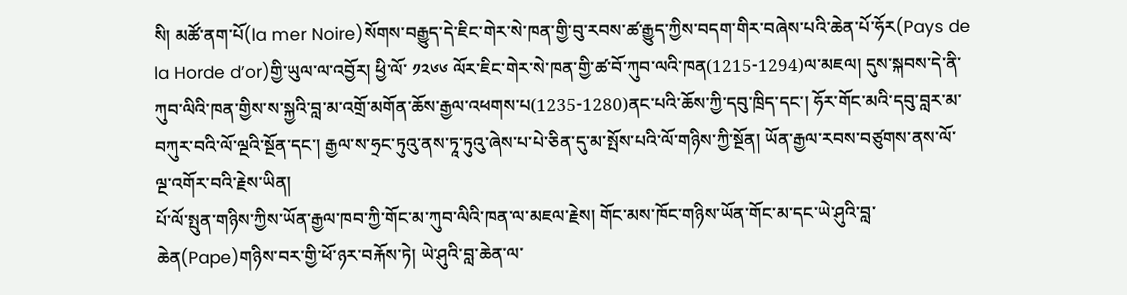སི། མཚོ་ནག་པོ(la mer Noire)སོགས་བརྒྱུད་དེ་ཇིང་གེར་སེ་ཁན་གྱི་བུ་རབས་ཚ་རྒྱུད་ཀྱིས་བདག་གིར་བཞེས་པའི་ཆེན་པོ་ཧོར(Pays de la Horde d’or)གྱི་ཡུལ་ལ་འབྱོར། ཕྱི་ལོ་ ༡༢༦༦ ལོར་ཇིང་གེར་སེ་ཁན་གྱི་ཚ་བོ་ཀུབ་ལའི་ཁན(1215-1294)ལ་མཇལ། དུས་སྐབས་དེ་ནི་ཀུབ་ལིའི་ཁན་གྱིས་ས་སྐྱའི་བླ་མ་འགྲོ་མགོན་ཆོས་རྒྱལ་འཕགས་པ(1235-1280)ནང་པའི་ཆོས་ཀྱི་དབུ་ཁྲིད་དང་། ཧོར་གོང་མའི་དབུ་བླར་མ་བཀུར་བའི་ལོ་ལྔའི་སྔོན་དང་། རྒྱལ་ས་ཧྲང་ཏུའུ་ནས་ཏཱ་ཏུའུ་ཞེས་པ་པེ་ཅིན་དུ་མ་སྤོས་པའི་ལོ་གཉིས་ཀྱི་སྔོན། ཡོན་རྒྱལ་རབས་བཙུགས་ནས་ལོ་ལྔ་འགོར་བའི་རྗེས་ཡིན།
པོ་ལོ་སྤུན་གཉིས་ཀྱིས་ཡོན་རྒྱལ་ཁབ་ཀྱི་གོང་མ་ཀུབ་ལིའི་ཁན་ལ་མཇལ་རྗེས། གོང་མས་ཁོང་གཉིས་ཡོན་གོང་མ་དང་ཡེ་ཤུའི་བླ་ཆེན(Pape)གཉིས་བར་གྱི་ཕོ་ཉར་བརྐོས་ཏེ། ཡེ་ཤུའི་བླ་ཆེན་ལ་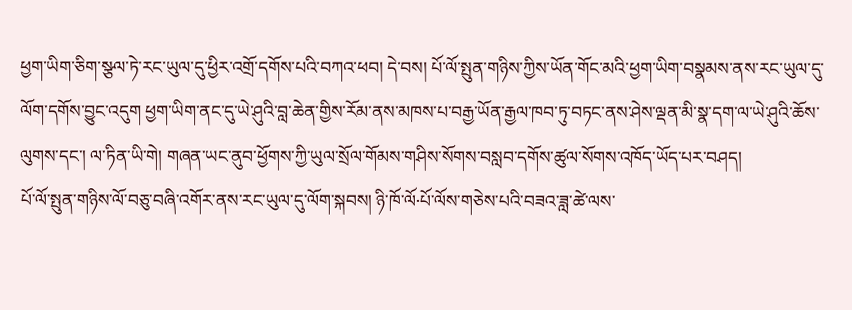ཕྱག་ཡིག་ཅིག་སྩལ་ཏེ་རང་ཡུལ་དུ་ཕྱིར་འགྲོ་དགོས་པའི་བཀའ་ཕབ། དེ་བས། པོ་ལོ་སྤུན་གཉིས་ཀྱིས་ཡོན་གོང་མའི་ཕྱག་ཡིག་བསྣམས་ནས་རང་ཡུལ་དུ་ལོག་དགོས་བྱུང་འདུག ཕྱག་ཡིག་ནང་དུ་ཡེ་ཤུའི་བླ་ཆེན་གྱིས་རོམ་ནས་མཁས་པ་བརྒྱ་ཡོན་རྒྱལ་ཁབ་ཏུ་བཏང་ནས་ཤེས་ལྡན་མི་སྣ་དག་ལ་ཡེ་ཤུའི་ཆོས་ལུགས་དང་། ལ་ཏིན་ཡི་གེ། གཞན་ཡང་ནུབ་ཕྱོགས་ཀྱི་ཡུལ་སྲོལ་གོམས་གཤིས་སོགས་བསླབ་དགོས་ཚུལ་སོགས་འཁོད་ཡོད་པར་བཤད།
པོ་ལོ་སྤུན་གཉིས་ལོ་བཅུ་བཞི་འགོར་ནས་རང་ཡུལ་དུ་ལོག་སྐབས། ཉི་ཁོ་ལོ·པོ་ལོས་གཅེས་པའི་བཟའ་ཟླ་ཚེ་ལས་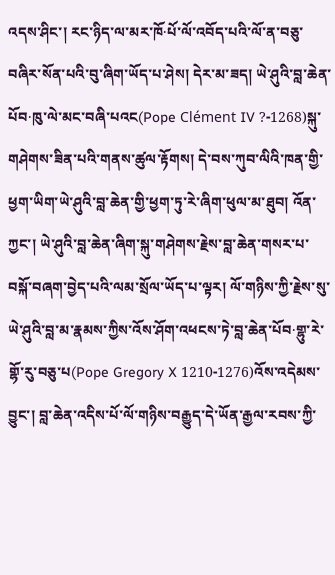འདས་ཤིང་། རང་ཉིད་ལ་མར་ཁོ·པོ་ལོ་འབོད་པའི་ལོ་ན་བཅུ་བཞིར་སོན་པའི་བུ་ཞིག་ཡོད་པ་ཤེས། དེར་མ་ཟད། ཡེ་ཤུའི་བླ་ཆེན་པོབ·ཁུ་ལེ་མང་བཞི་པའང(Pope Clément IV ?-1268)སྐུ་གཤེགས་ཟིན་པའི་གནས་ཚུལ་རྟོགས། དེ་བས་ཀུབ་ལིའི་ཁན་གྱི་ཕྱག་ཡིག་ཡེ་ཤུའི་བླ་ཆེན་གྱི་ཕྱག་ཏུ་རེ་ཞིག་ཕུལ་མ་ཐུབ། འོན་ཀྱང་། ཡེ་ཤུའི་བླ་ཆེན་ཞིག་སྐུ་གཤེགས་རྗེས་བླ་ཆེན་གསར་པ་བསྐོ་བཞག་བྱེད་པའི་ལམ་སྲོལ་ཡོད་པ་ལྟར། ལོ་གཉིས་ཀྱི་རྗེས་སུ་ཡེ་ཤུའི་བླ་མ་རྣམས་ཀྱིས་འོས་ཤོག་འཕངས་ཏེ་བླ་ཆེན་པོབ·གྷུ་རེ་གྷོ་རུ་བཅུ་པ(Pope Gregory X 1210-1276)འོས་འདེམས་བྱུང་། བླ་ཆེན་འདིས་པོ་ལོ་གཉིས་བརྒྱུད་དེ་ཡོན་རྒྱལ་རབས་ཀྱི་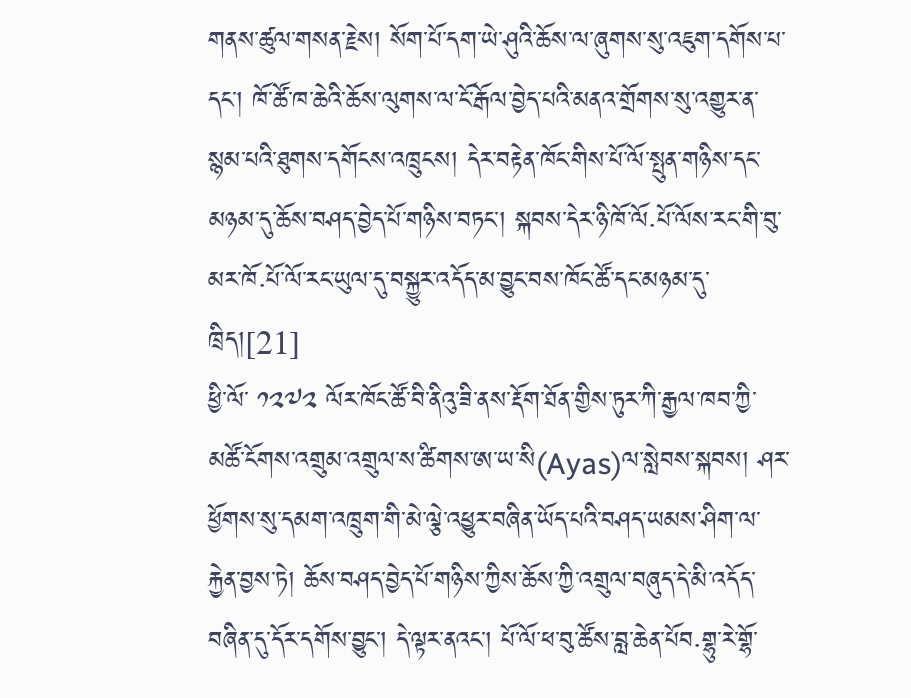གནས་ཚུལ་གསན་རྗེས། སོག་པོ་དག་ཡེ་ཤུའི་ཆོས་ལ་ཞུགས་སུ་འཇུག་དགོས་པ་དང་། ཁོ་ཚོ་ཁ་ཆེའི་ཆོས་ལུགས་ལ་ངོ་རྒོལ་བྱེད་པའི་མནའ་གྲོགས་སུ་འགྱུར་ན་སྙམ་པའི་ཐུགས་དགོངས་འཁྲུངས། དེར་བརྟེན་ཁོང་གིས་པོ་ལོ་སྤུན་གཉིས་དང་མཉམ་དུ་ཆོས་བཤད་བྱེད་པོ་གཉིས་བཏང་། སྐབས་དེར་ཉི་ཁོ་ལོ·པོ་ལོས་རང་གི་བུ་མར་ཁོ·པོ་ལོ་རང་ཡུལ་དུ་བསྐྱུར་འདོད་མ་བྱུང་བས་ཁོང་ཚོ་དང་མཉམ་དུ་ཁྲིད།[21]
ཕྱི་ལོ་ ༡༢༧༢ ལོར་ཁོང་ཚོ་བི་ནིའུ་ཟི་ནས་རྡོག་ཐོན་གྱིས་ཏུར་ཀི་རྒྱལ་ཁབ་ཀྱི་མཚོ་ངོགས་འགྲུམ་འགྲུལ་ས་ཚིགས་ཨ་ཡ་སི(Ayas)ལ་སླེབས་སྐབས། ཤར་ཕྱོགས་སུ་དམག་འཁྲུག་གི་མེ་ལྕེ་འཕྱུར་བཞིན་ཡོད་པའི་བཤད་ཡམས་ཤིག་ལ་རྐྱེན་བྱས་ཏེ། ཆོས་བཤད་བྱེད་པོ་གཉིས་ཀྱིས་ཆོས་ཀྱི་འགྲུལ་བཞུད་དེ་མི་འདོད་བཞིན་དུ་དོར་དགོས་བྱུང་། དེ་ལྟར་ནའང་། པོ་ལོ་ཕ་བུ་ཚོས་བླ་ཆེན་པོབ·གྷུ་རེ་གྷོ་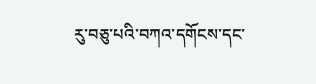རུ་བཅུ་པའི་བཀའ་དགོངས་དང་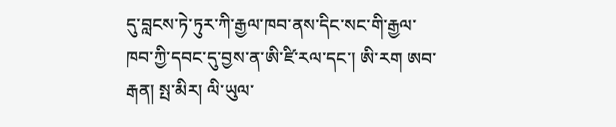དུ་བླངས་ཏེ་ཏུར་ཀི་རྒྱལ་ཁབ་ནས་དིང་སང་གི་རྒྱལ་ཁབ་ཀྱི་དབང་དུ་བྱས་ན་ཨི་ཛི་རལ་དང་། ཨི་རག ཨབ་རྒན། སྤ་མིར། ལི་ཡུལ་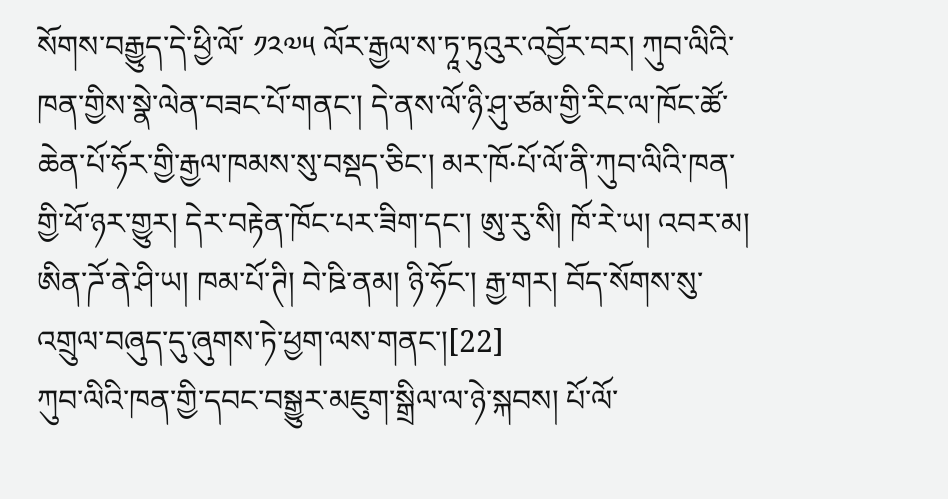སོགས་བརྒྱུད་དེ་ཕྱི་ལོ་ ༡༢༧༥ ལོར་རྒྱལ་ས་ཏཱ་ཏུའུར་འབྱོར་བར། ཀུབ་ལིའི་ཁན་གྱིས་སྣེ་ལེན་བཟང་པོ་གནང་། དེ་ནས་ལོ་ཉི་ཤུ་ཙམ་གྱི་རིང་ལ་ཁོང་ཚོ་ཆེན་པོ་ཧོར་གྱི་རྒྱལ་ཁམས་སུ་བསྡད་ཅིང་། མར་ཁོ·པོ་ལོ་ནི་ཀུབ་ལིའི་ཁན་གྱི་ཕོ་ཉར་གྱུར། དེར་བརྟེན་ཁོང་པར་ཟིག་དང་། ཨུ་རུ་སི། ཁོ་རེ་ཡ། འབར་མ། ཨིན་ཌོ་ནེ་ཤི་ཡ། ཁམ་པོ་ཊི། བེ་ཋི་ནམ། ཉི་ཧོང་། རྒྱ་གར། བོད་སོགས་སུ་འགྲུལ་བཞུད་དུ་ཞུགས་ཏེ་ཕྱག་ལས་གནང་།[22]
ཀུབ་ལིའི་ཁན་གྱི་དབང་བསྒྱུར་མཇུག་སྒྲིལ་ལ་ཉེ་སྐབས། པོ་ལོ་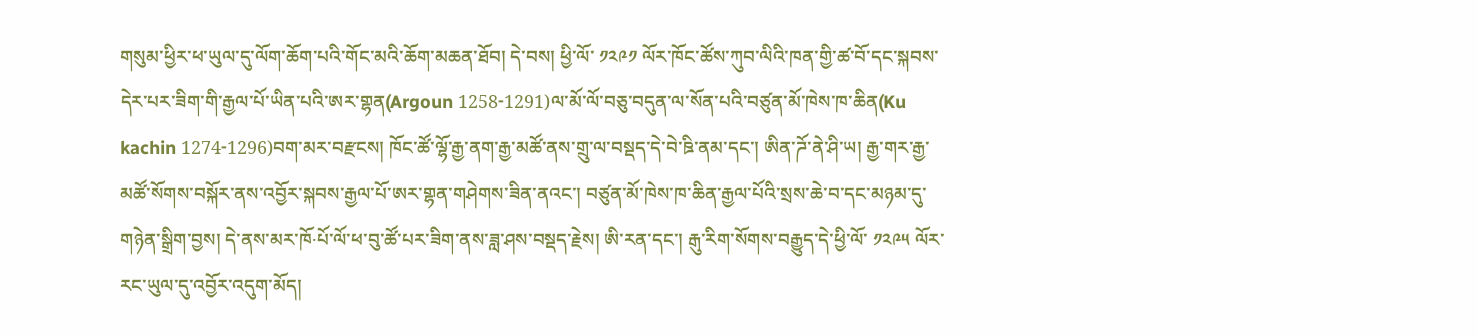གསུམ་ཕྱིར་ཕ་ཡུལ་དུ་ལོག་ཆོག་པའི་གོང་མའི་ཆོག་མཆན་ཐོབ། དེ་བས། ཕྱི་ལོ་ ༡༢༩༡ ལོར་ཁོང་ཚོས་ཀུབ་ལིའི་ཁན་གྱི་ཚ་བོ་དང་སྐབས་དེར་པར་ཟིག་གི་རྒྱལ་པོ་ཡིན་པའི་ཨར་གྷན(Argoun 1258-1291)ལ་མོ་ལོ་བཅུ་བདུན་ལ་སོན་པའི་བཙུན་མོ་ཁེས་ཁ་ཆིན(Ku kachin 1274-1296)བག་མར་བརྫངས། ཁོང་ཚོ་ལྷོ་རྒྱ་ནག་རྒྱ་མཚོ་ནས་གྲུ་ལ་བསྡད་དེ་བེ་ཋི་ནམ་དང་། ཨིན་ཌོ་ནེ་ཤི་ཡ། རྒྱ་གར་རྒྱ་མཚོ་སོགས་བསྐོར་ནས་འབྱོར་སྐབས་རྒྱལ་པོ་ཨར་གྷན་གཤེགས་ཟིན་ནའང་། བཙུན་མོ་ཁེས་ཁ་ཆིན་རྒྱལ་པོའི་སྲས་ཆེ་བ་དང་མཉམ་དུ་གཉེན་སྒྲིག་བྱས། དེ་ནས་མར་ཁོ·པོ་ལོ་ཕ་བུ་ཚོ་པར་ཟིག་ནས་ཟླ་ཤས་བསྡད་རྗེས། ཨི་རན་དང་། རྒུ་རིག་སོགས་བརྒྱུད་དེ་ཕྱི་ལོ་ ༡༢༩༥ ལོར་རང་ཡུལ་དུ་འབྱོར་འདུག་མོད།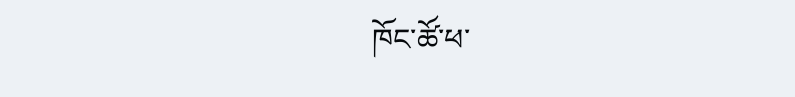ཁོང་ཚོ་ཕ་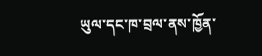ཡུལ་དང་ཁ་བྲལ་ནས་ཁྱོན་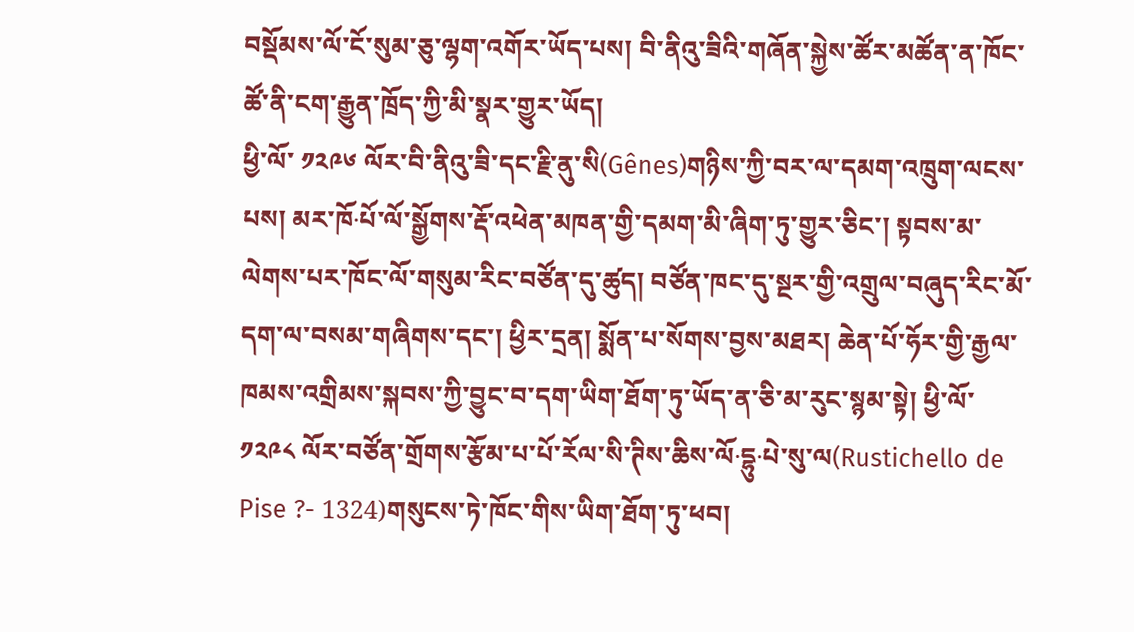བསྡོམས་ལོ་ངོ་སུམ་ཅུ་ལྷག་འགོར་ཡོད་པས། བི་ནིའུ་ཟིའི་གཞོན་སྐྱེས་ཚོར་མཚོན་ན་ཁོང་ཚོ་ནི་ངག་རྒྱུན་ཁྲོད་ཀྱི་མི་སྣར་གྱུར་ཡོད།
ཕྱི་ལོ་ ༡༢༩༦ ལོར་བི་ནིའུ་ཟི་དང་རྗི་ནུ་སི(Gênes)གཉིས་ཀྱི་བར་ལ་དམག་འཁྲུག་ལངས་པས། མར་ཁོ·པོ་ལོ་སྒྱོགས་རྡོ་འཕེན་མཁན་གྱི་དམག་མི་ཞིག་ཏུ་གྱུར་ཅིང་། སྟབས་མ་ལེགས་པར་ཁོང་ལོ་གསུམ་རིང་བཙོན་དུ་ཚུད། བཙོན་ཁང་དུ་སྔར་གྱི་འགྲུལ་བཞུད་རིང་མོ་དག་ལ་བསམ་གཞིགས་དང་། ཕྱིར་དྲན། སྨོན་པ་སོགས་བྱས་མཐར། ཆེན་པོ་ཧོར་གྱི་རྒྱལ་ཁམས་འགྲིམས་སྐབས་ཀྱི་བྱུང་བ་དག་ཡིག་ཐོག་ཏུ་ཡོད་ན་ཅི་མ་རུང་སྙམ་སྟེ། ཕྱི་ལོ་ ༡༢༩༨ ལོར་བཙོན་གྲོགས་རྩོམ་པ་པོ་རོལ་སི་ཊིས་ཆིས་ལོ·དྷུ·པེ་སུ་ལ(Rustichello de Pise ?- 1324)གསུངས་ཏེ་ཁོང་གིས་ཡིག་ཐོག་ཏུ་ཕབ།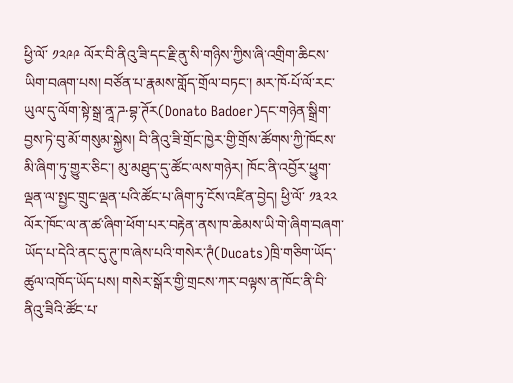ཕྱི་ལོ་ ༡༢༩༩ ལོར་བི་ནིའུ་ཟི་དང་རྗི་ནུ་སི་གཉིས་ཀྱིས་ཞི་འགྲིག་ཆིངས་ཡིག་བཞག་པས། བཙོན་པ་རྣམས་གློད་གྲོལ་བཏང་། མར་ཁོ·པོ་ལོ་རང་ཡུལ་དུ་ལོག་སྟེ་སྒྲ་ནཱ་ཌ·བྷ་ཊོར(Donato Badoer)དང་གཉེན་སྒྲིག་བྱས་ཏེ་བུ་མོ་གསུམ་སྐྱེས། བི་ནིའུ་ཟི་གྲོང་ཁྱེར་གྱི་གྲོས་ཚོགས་ཀྱི་ཁོངས་མི་ཞིག་ཏུ་གྱུར་ཅིང་། མུ་མཐུད་དུ་ཚོང་ལས་གཉེར། ཁོང་ནི་འབྱོར་ཕྱུག་ལྡན་ལ་སྤྱང་གྲུང་ལྡན་པའི་ཚོང་པ་ཞིག་ཏུ་ངོས་འཛིན་བྱེད། ཕྱི་ལོ་ ༡༣༢༢ ལོར་ཁོང་ལ་ན་ཚ་ཞིག་ཕོག་པར་བརྟེན་ནས་ཁ་ཆེམས་ཡི་གེ་ཞིག་བཞག་ཡོད་པ་དེའི་ནང་དུ་ཊུ་ཁ་ཞེས་པའི་གསེར་ཊཾ(Ducats)ཁྲི་གཅིག་ཡོད་ཚུལ་འཁོད་ཡོད་པས། གསེར་སྒོར་གྱི་གྲངས་ཀར་བལྟས་ན་ཁོང་ནི་བི་ནིའུ་ཟིའི་ཚོང་པ་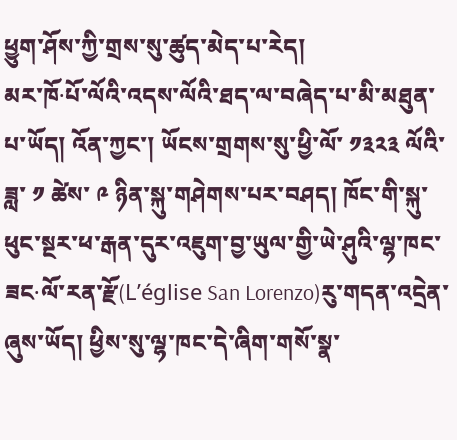ཕྱུག་ཤོས་ཀྱི་གྲས་སུ་ཚུད་མེད་པ་རེད།
མར་ཁོ·པོ་ལོའི་འདས་ལོའི་ཐད་ལ་བཞེད་པ་མི་མཐུན་པ་ཡོད། འོན་ཀྱང་། ཡོངས་གྲགས་སུ་ཕྱི་ལོ་ ༡༣༢༣ ལོའི་ཟླ་ ༡ ཚེས་ ༩ ཉིན་སྐུ་གཤེགས་པར་བཤད། ཁོང་གི་སྐུ་ཕུང་སྔར་ཕ་རྒན་དུར་འཇུག་བྱ་ཡུལ་གྱི་ཡེ་ཤུའི་ལྷ་ཁང་ཟང·ལོ་རན་རྫོ(L’église San Lorenzo)རུ་གདན་འདྲེན་ཞུས་ཡོད། ཕྱིས་སུ་ལྷ་ཁང་དེ་ཞིག་གསོ་སྣ་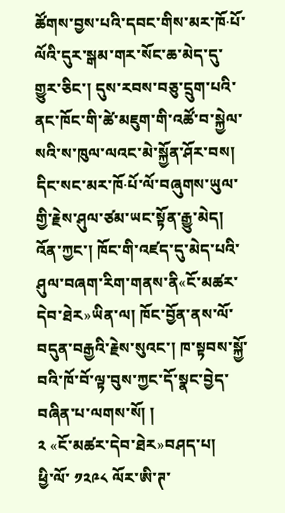ཚོགས་བྱས་པའི་དབང་གིས་མར་ཁོ·པོ་ལོའི་དུར་སྒམ་གར་སོང་ཆ་མེད་དུ་གྱུར་ཅིང་། དུས་རབས་བཅུ་དྲུག་པའི་ནང་ཁོང་གི་ཚེ་མཇུག་གི་འཚོ་བ་སྐྱེལ་སའི་ས་ཁུལ་ལའང་མེ་སྐྱོན་ཤོར་བས། དིང་སང་མར་ཁོ·པོ་ལོ་བཞུགས་ཡུལ་གྱི་རྗེས་ཤུལ་ཙམ་ཡང་སྟོན་རྒྱུ་མེད། འོན་ཀྱང་། ཁོང་གི་འཛད་དུ་མེད་པའི་ཤུལ་བཞག་རིག་གནས་ནི«ངོ་མཚར་དེབ་ཐེར»ཡིན་ལ། ཁོང་བྱོན་ནས་ལོ་བདུན་བརྒྱའི་རྗེས་སུའང་། ཁ་སྟབས་སྐྱོ་བའི་ཁོ་བོ་ལྟ་བུས་ཀྱང་དོ་སྣང་བྱེད་བཞིན་པ་ལགས་སོ། །
༢ «ངོ་མཚར་དེབ་ཐེར»བཤད་པ།
ཕྱི་ལོ་ ༡༢༩༨ ལོར་ཨི་ཊ་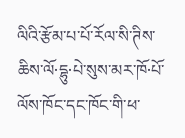ལིའི་རྩོམ་པ་པོ་རོལ་སི་ཊིས་ཆིས་ལོ·དྷུ·པེ་སུས་མར་ཁོ·པོ་ལོས་ཁོང་དང་ཁོང་གི་ཕ་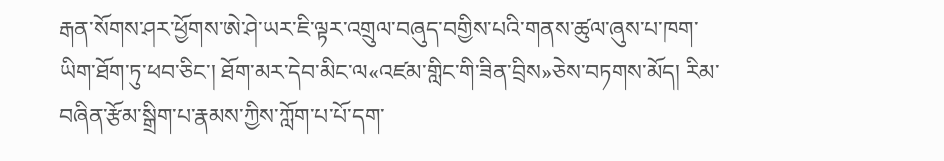རྒན་སོགས་ཤར་ཕྱོགས་ཨེ་ཤེ་ཡར་ཇི་ལྟར་འགྲུལ་བཞུད་བགྱིས་པའི་གནས་ཚུལ་ཞུས་པ་ཁག་ཡིག་ཐོག་ཏུ་ཕབ་ཅིང་། ཐོག་མར་དེབ་མིང་ལ«འཛམ་གླིང་གི་ཟིན་བྲིས»ཅེས་བཏགས་མོད། རིམ་བཞིན་རྩོམ་སྒྲིག་པ་རྣམས་ཀྱིས་ཀློག་པ་པོ་དག་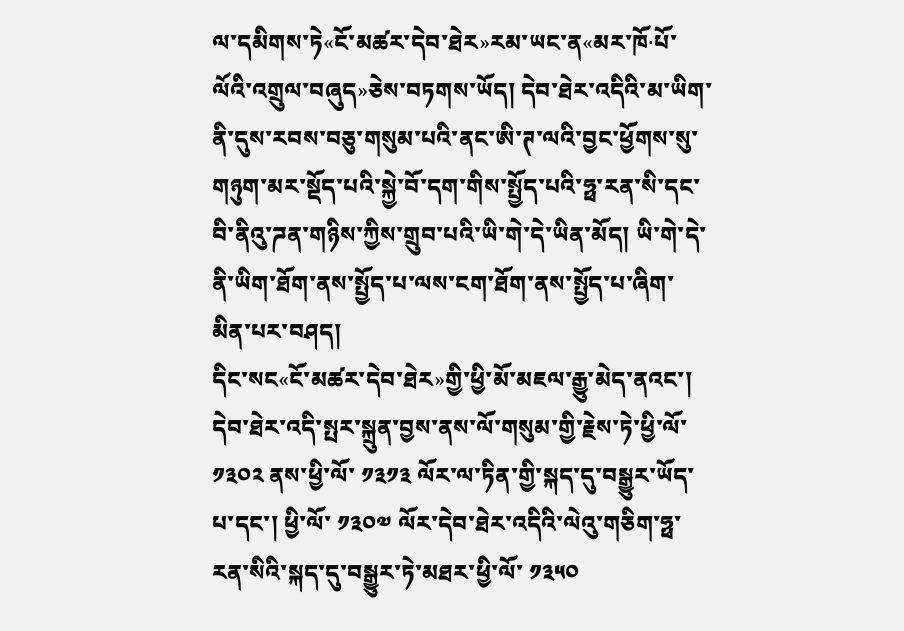ལ་དམིགས་ཏེ«ངོ་མཚར་དེབ་ཐེར»རམ་ཡང་ན«མར་ཁོ·པོ་ལོའི་འགྲུལ་བཞུད»ཅེས་བཏགས་ཡོད། དེབ་ཐེར་འདིའི་མ་ཡིག་ནི་དུས་རབས་བཅུ་གསུམ་པའི་ནང་ཨི་ཊ་ལའི་བྱང་ཕྱོགས་སུ་གཉུག་མར་སྡོད་པའི་སྐྱེ་བོ་དག་གིས་སྤྱོད་པའི་ཧྥ་རན་སི་དང་བི་ནིའུ་ཌན་གཉིས་ཀྱིས་གྲུབ་པའི་ཡི་གེ་དེ་ཡིན་མོད། ཡི་གེ་དེ་ནི་ཡིག་ཐོག་ནས་སྤྱོད་པ་ལས་ངག་ཐོག་ནས་སྤྱོད་པ་ཞིག་མིན་པར་བཤད།
དིང་སང«ངོ་མཚར་དེབ་ཐེར»གྱི་ཕྱི་མོ་མཇལ་རྒྱུ་མེད་ནའང་། དེབ་ཐེར་འདི་སྤར་སྐྲུན་བྱས་ནས་ལོ་གསུམ་གྱི་རྗེས་ཏེ་ཕྱི་ལོ་ ༡༣༠༢ ནས་ཕྱི་ལོ་ ༡༣༡༣ ལོར་ལ་ཏིན་གྱི་སྐད་དུ་བསྒྱུར་ཡོད་པ་དང་། ཕྱི་ལོ་ ༡༣༠༧ ལོར་དེབ་ཐེར་འདིའི་ལེའུ་གཅིག་ཧྥ་རན་སིའི་སྐད་དུ་བསྒྱུར་ཏེ་མཐར་ཕྱི་ལོ་ ༡༣༥༠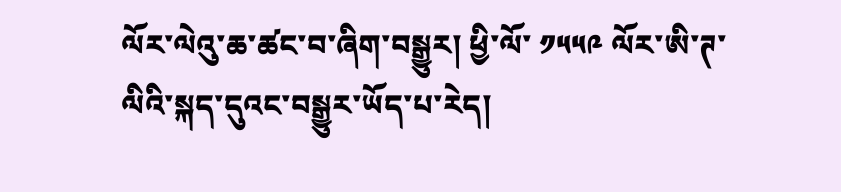ལོར་ལེའུ་ཆ་ཚང་བ་ཞིག་བསྒྱུར། ཕྱི་ལོ་ ༡༥༥༩ ལོར་ཨི་ཊ་ལིའི་སྐད་དུའང་བསྒྱུར་ཡོད་པ་རེད།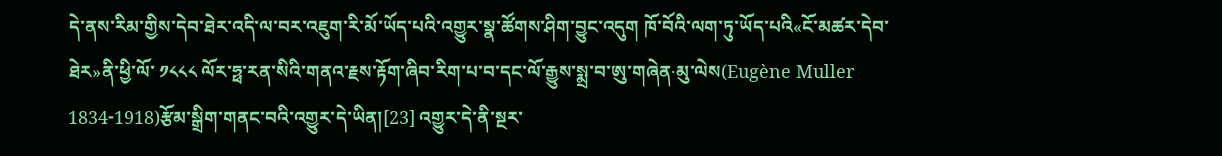དེ་ནས་རིམ་གྱིས་དེབ་ཐེར་འདི་ལ་བར་འཇུག་རི་མོ་ཡོད་པའི་འགྱུར་སྣ་ཚོགས་ཤིག་བྱུང་འདུག ཁོ་བོའི་ལག་ཏུ་ཡོད་པའི«ངོ་མཚར་དེབ་ཐེར»ནི་ཕྱི་ལོ་ ༡༨༨༨ ལོར་ཧྥ་རན་སིའི་གནའ་རྗས་རྟོག་ཞིབ་རིག་པ་བ་དང་ལོ་རྒྱུས་སྨྲ་བ་ཨུ་གཞེན·མུ་ལེས(Eugène Muller 1834-1918)རྩོམ་སྒྲིག་གནང་བའི་འགྱུར་དེ་ཡིན།[23] འགྱུར་དེ་ནི་སྔར་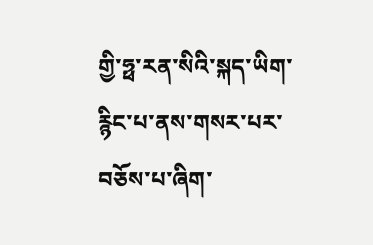གྱི་ཧྥ་རན་སིའི་སྐད་ཡིག་རྙིང་པ་ནས་གསར་པར་བཅོས་པ་ཞིག་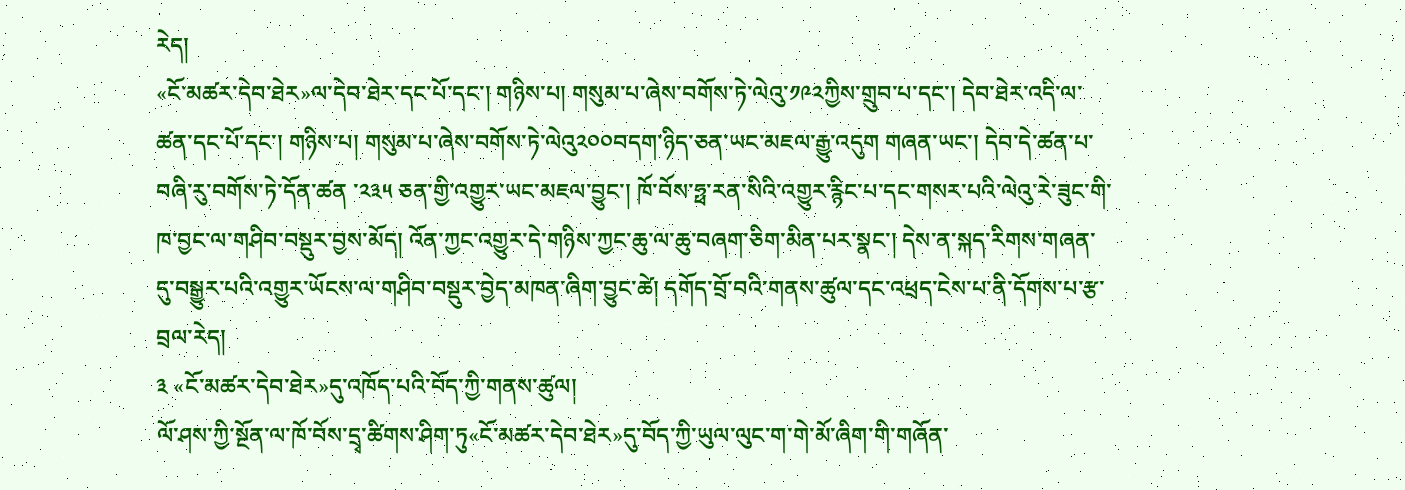རེད།
«ངོ་མཚར་དེབ་ཐེར»ལ་དེབ་ཐེར་དང་པོ་དང་། གཉིས་པ། གསུམ་པ་ཞེས་བགོས་ཏེ་ལེའུ་༡༩༢ཀྱིས་གྲུབ་པ་དང་། དེབ་ཐེར་འདི་ལ་ཚན་དང་པོ་དང་། གཉིས་པ། གསུམ་པ་ཞེས་བགོས་ཏེ་ལེའུ༢༠༠བདག་ཉིད་ཅན་ཡང་མཇལ་རྒྱུ་འདུག གཞན་ཡང་། དེབ་དེ་ཚན་པ་བཞི་རུ་བགོས་ཏེ་དོན་ཚན ་༢༣༥ ཅན་གྱི་འགྱུར་ཡང་མཇལ་བྱུང་། ཁོ་བོས་ཧྥ་རན་སིའི་འགྱུར་རྙིང་པ་དང་གསར་པའི་ལེའུ་རེ་ཟུང་གི་ཁ་བྱང་ལ་གཤིབ་བསྡུར་བྱས་མོད། འོན་ཀྱང་འགྱུར་དེ་གཉིས་ཀྱང་ཆུ་ལ་ཆུ་བཞག་ཅིག་མིན་པར་སྣང་། དེས་ན་སྐད་རིགས་གཞན་དུ་བསྒྱུར་པའི་འགྱུར་ཡོངས་ལ་གཤིབ་བསྡུར་བྱེད་མཁན་ཞིག་བྱུང་ཚེ། དགོད་བྲོ་བའི་གནས་ཚུལ་དང་འཕྲད་ངེས་པ་ནི་དོགས་པ་རྩ་བྲལ་རེད།
༣ «ངོ་མཚར་དེབ་ཐེར»དུ་འཁོད་པའི་བོད་ཀྱི་གནས་ཚུལ།
ལོ་ཤས་ཀྱི་སྔོན་ལ་ཁོ་བོས་དྲྭ་ཚིགས་ཤིག་ཏུ«ངོ་མཚར་དེབ་ཐེར»དུ་བོད་ཀྱི་ཡུལ་ལུང་ག་གེ་མོ་ཞིག་གི་གཞོན་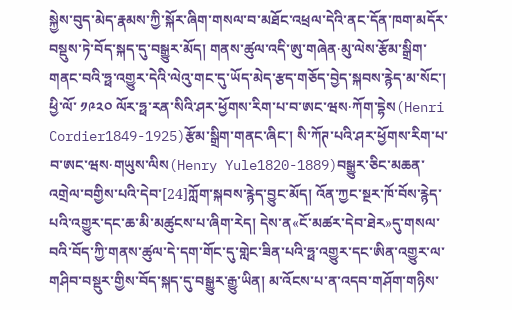སྐྱེས་བུད་མེད་རྣམས་ཀྱི་སྐོར་ཞིག་གསལ་བ་མཐོང་འཕྲལ་དེའི་ནང་དོན་ཁག་མདོར་བསྡུས་ཏེ་བོད་སྐད་དུ་བསྒྱུར་མོད། གནས་ཚུལ་འདི་ཨུ་གཞེན·མུ་ལེས་རྩོམ་སྒྲིག་གནང་བའི་ཧྥ་འགྱུར་དེའི་ལེའུ་གང་དུ་ཡོད་མེད་རྩད་གཅོད་བྱེད་སྐབས་རྙེད་མ་སོང་། ཕྱི་ལོ་ ༡༩༢༠ ལོར་ཧྥ་རན་སིའི་ཤར་ཕྱོགས་རིག་པ་བ་ཨང་ཝས·ཀོག་དྷེས(Henri Cordier1849-1925)རྩོམ་སྒྲིག་གནང་ཞིང་། སི་ཀོཊ་པའི་ཤར་ཕྱོགས་རིག་པ་བ་ཨང་ཝས·གཡུས་ལིས(Henry Yule1820-1889)བསྒྱུར་ཅིང་མཆན་འགྲེལ་བགྱིས་པའི་དེབ་[24]ཀློག་སྐབས་རྙེད་བྱུང་མོད། འོན་ཀྱང་སྔར་ཁོ་བོས་རྙེད་པའི་འགྱུར་དང་ཆ་མི་མཚུངས་པ་ཞིག་རེད། དེས་ན«ངོ་མཚར་དེབ་ཐེར»དུ་གསལ་བའི་བོད་ཀྱི་གནས་ཚུལ་དེ་དག་གོང་དུ་གླེང་ཟིན་པའི་ཧྥ་འགྱུར་དང་ཨིན་འགྱུར་ལ་གཤིབ་བསྡུར་གྱིས་བོད་སྐད་དུ་བསྒྱུར་རྒྱུ་ཡིན། མ་འོངས་པ་ན་འདབ་གཤོག་གཉིས་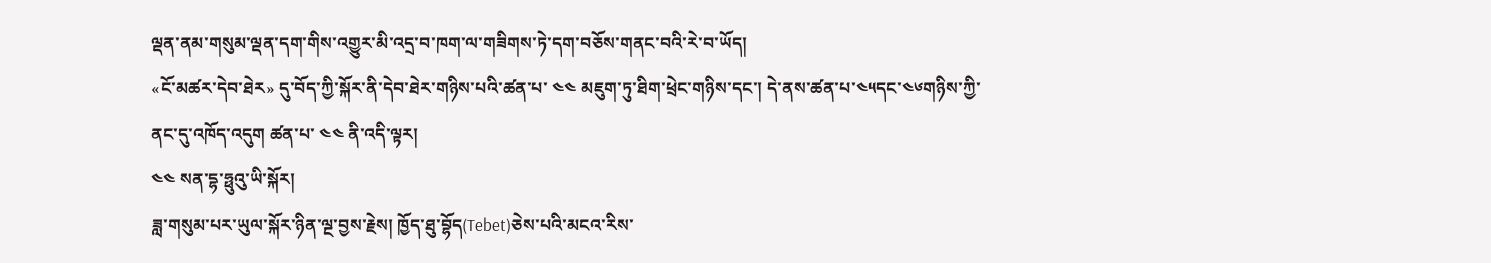ལྡན་ནམ་གསུམ་ལྡན་དག་གིས་འགྱུར་མི་འདྲ་བ་ཁག་ལ་གཟིགས་ཏེ་དག་བཅོས་གནང་བའི་རེ་བ་ཡོད།
«ངོ་མཚར་དེབ་ཐེར» དུ་བོད་ཀྱི་སྐོར་ནི་དེབ་ཐེར་གཉིས་པའི་ཚན་པ་ ༤༤ མཇུག་ཏུ་ཐིག་ཕྲེང་གཉིས་དང་། དེ་ནས་ཚན་པ་༤༥དང་༤༦གཉིས་ཀྱི་ནང་དུ་འཁོད་འདུག ཚན་པ་ ༤༤ ནི་འདི་ལྟར།
༤༤ སན་དྷ་ཧྥུའུ་ཡི་སྐོར།
ཟླ་གསུམ་པར་ཡུལ་སྐོར་ཉིན་ལྔ་བྱས་རྗེས། ཁྱོད་ཐུ་བྷོད(Tebet)ཅེས་པའི་མངའ་རིས་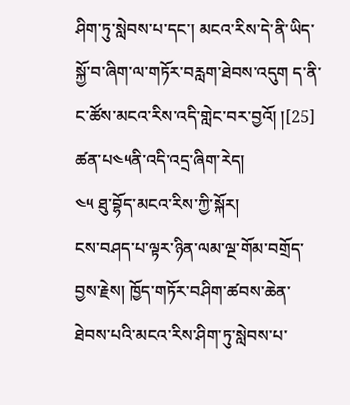ཤིག་ཏུ་སླེབས་པ་དང་། མངའ་རིས་དེ་ནི་ཡིད་སྐྱོ་བ་ཞིག་ལ་གཏོར་བརླག་ཐེབས་འདུག ད་ནི་ང་ཚོས་མངའ་རིས་འདི་གླེང་བར་བྱའོ། །[25]
ཚན་པ༤༥ནི་འདི་འདྲ་ཞིག་རེད།
༤༥ ཐུ་བྷོད་མངའ་རིས་ཀྱི་སྐོར།
ངས་བཤད་པ་ལྟར་ཉིན་ལམ་ལྔ་གོམ་བགྲོད་བྱས་རྗེས། ཁྱོད་གཏོར་བཤིག་ཚབས་ཆེན་ཐེབས་པའི་མངའ་རིས་ཤིག་ཏུ་སླེབས་པ་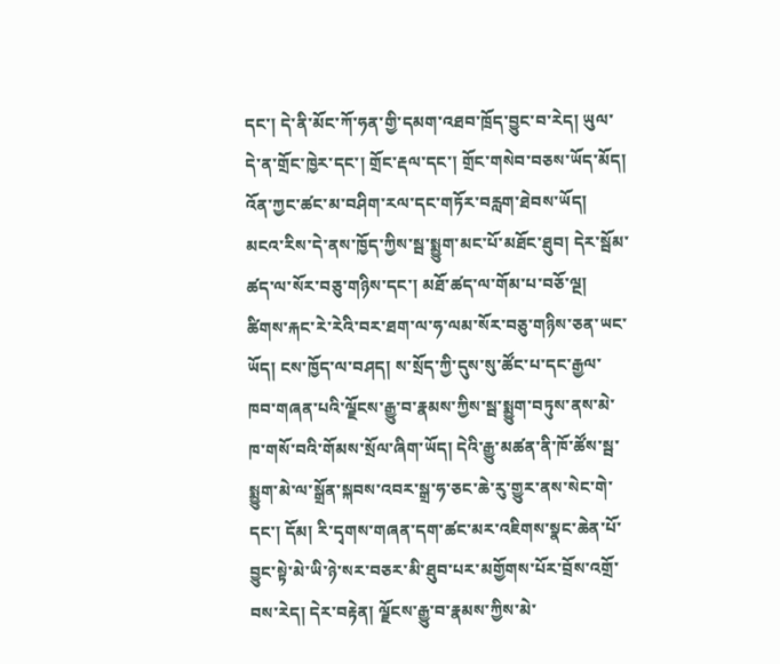དང་། དེ་ནི་མོང་ཀོ་ཧན་གྱི་དམག་འཐབ་ཁྲོད་བྱུང་བ་རེད། ཡུལ་དེ་ན་གྲོང་ཁྱེར་དང་། གྲོང་རྡལ་དང་། གྲོང་གསེབ་བཅས་ཡོད་མོད། འོན་ཀྱང་ཚང་མ་བཤིག་རལ་དང་གཏོར་བརླག་ཐེབས་ཡོད།
མངའ་རིས་དེ་ནས་ཁྱོད་ཀྱིས་སྦ་སྨྱུག་མང་པོ་མཐོང་ཐུབ། དེར་སྦོམ་ཚད་ལ་སོར་བཅུ་གཉིས་དང་། མཐོ་ཚད་ལ་གོམ་པ་བཅོ་ལྔ། ཚིགས་རྐང་རེ་རེའི་བར་ཐག་ལ་ཧ་ལམ་སོར་བཅུ་གཉིས་ཅན་ཡང་ཡོད། ངས་ཁྱོད་ལ་བཤད། ས་སྲོད་ཀྱི་དུས་སུ་ཚོང་པ་དང་རྒྱལ་ཁབ་གཞན་པའི་ལྗོངས་རྒྱུ་བ་རྣམས་ཀྱིས་སྦ་སྨྱུག་བཏུས་ནས་མེ་ཁ་གསོ་བའི་གོམས་སྲོལ་ཞིག་ཡོད། དེའི་རྒྱུ་མཚན་ནི་ཁོ་ཚོས་སྦ་སྨྱུག་མེ་ལ་སྒྲོན་སྐབས་འབར་སྒྲ་ཧ་ཅང་ཆེ་རུ་གྱུར་ནས་སེང་གེ་དང་། དོམ། རི་དྭགས་གཞན་དག་ཚང་མར་འཇིགས་སྣང་ཆེན་པོ་བྱུང་སྟེ་མེ་ཡི་ཉེ་སར་བཅར་མི་ཐུབ་པར་མགྱོགས་པོར་བྲོས་འགྲོ་བས་རེད། དེར་བརྟེན། ལྗོངས་རྒྱུ་བ་རྣམས་ཀྱིས་མེ་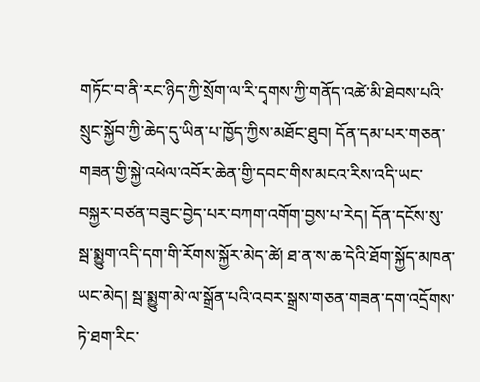གཏོང་བ་ནི་རང་ཉིད་ཀྱི་སྲོག་ལ་རི་དྭགས་ཀྱི་གནོད་འཚེ་མི་ཐེབས་པའི་སྲུང་སྐྱོབ་ཀྱི་ཆེད་དུ་ཡིན་པ་ཁྱོད་ཀྱིས་མཐོང་ཐུབ། དོན་དམ་པར་གཅན་གཟན་གྱི་སྐྱེ་འཕེལ་འབོར་ཆེན་གྱི་དབང་གིས་མངའ་རིས་འདི་ཡང་བསྐྱར་བཙན་བཟུང་བྱེད་པར་བཀག་འགོག་བྱས་པ་རེད། དོན་དངོས་སུ་སྦ་སྨྱུག་འདི་དག་གི་རོགས་སྐྱོར་མེད་ཚེ། ཐ་ན་ས་ཆ་དེའི་ཐོག་སྐྱོད་མཁན་ཡང་མེད། སྦ་སྨྱུག་མེ་ལ་སྒྲོན་པའི་འབར་སྒྲས་གཅན་གཟན་དག་འདྲོགས་ཏེ་ཐག་རིང་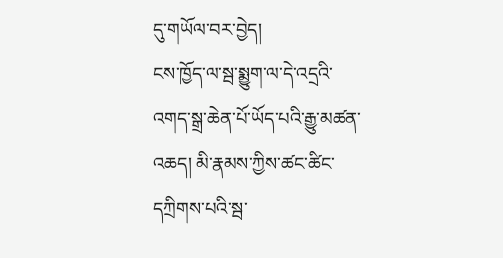དུ་གཡོལ་བར་བྱེད།
ངས་ཁྱོད་ལ་སྦ་སྨྱུག་ལ་དེ་འདྲའི་འགད་སྒྲ་ཆེན་པོ་ཡོད་པའི་རྒྱུ་མཚན་འཆད། མི་རྣམས་ཀྱིས་ཚང་ཚིང་དཀྲིགས་པའི་སྦ་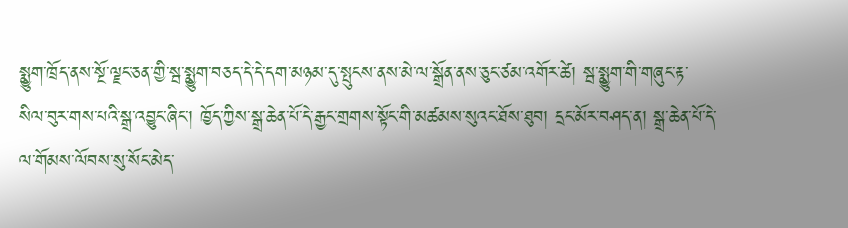སྨྱུག་ཁྲོད་ནས་སྔོ་ལྗང་ཅན་གྱི་སྦ་སྨྱུག་བཅད་དེ་དེ་དག་མཉམ་དུ་སྤུངས་ནས་མེ་ལ་སྒྲོན་ནས་ཅུང་ཙམ་འགོར་ཚེ། སྦ་སྨྱུག་གི་གཞུང་རྟ་སིལ་བུར་གས་པའི་སྒྲ་འབྱུང་ཞིང་། ཁྱོད་ཀྱིས་སྒྲ་ཆེན་པོ་དེ་རྒྱང་གྲགས་སྟོང་གི་མཚམས་སུའང་ཐོས་ཐུབ། དྲང་མོར་བཤད་ན། སྒྲ་ཆེན་པོ་དེ་ལ་གོམས་ལོབས་སུ་སོང་མེད་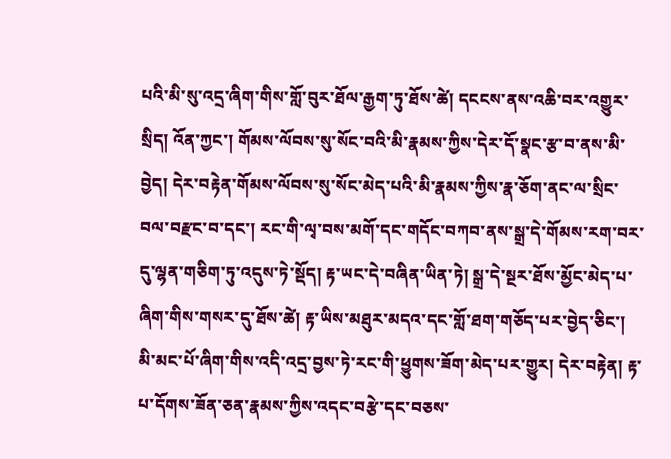པའི་མི་སུ་འདྲ་ཞིག་གིས་གློ་བུར་ཐོལ་རྒྱག་ཏུ་ཐོས་ཚེ། དངངས་ནས་འཆི་བར་འགྱུར་སྲིད། འོན་ཀྱང་། གོམས་ལོབས་སུ་སོང་བའི་མི་རྣམས་ཀྱིས་དེར་དོ་སྣང་རྩ་བ་ནས་མི་བྱེད། དེར་བརྟེན་གོམས་ལོབས་སུ་སོང་མེད་པའི་མི་རྣམས་ཀྱིས་རྣ་ཅོག་ནང་ལ་སྲིང་བལ་བརྫང་བ་དང་། རང་གི་ལྭ་བས་མགོ་དང་གདོང་བཀབ་ནས་སྒྲ་དེ་གོམས་རག་བར་དུ་ལྷན་གཅིག་ཏུ་འདུས་ཏེ་སྡོད། རྟ་ཡང་དེ་བཞིན་ཡིན་ཏེ། སྒྲ་དེ་སྔར་ཐོས་མྱོང་མེད་པ་ཞིག་གིས་གསར་དུ་ཐོས་ཚེ། རྟ་ཡིས་མཐུར་མདའ་དང་གློ་ཐག་གཅོད་པར་བྱེད་ཅིང་། མི་མང་པོ་ཞིག་གིས་འདི་འདྲ་བྱས་ཏེ་རང་གི་ཕྱུགས་ཟོག་མེད་པར་གྱུར། དེར་བརྟེན། རྟ་པ་དོགས་ཟོན་ཅན་རྣམས་ཀྱིས་འདང་བརྩེ་དང་བཅས་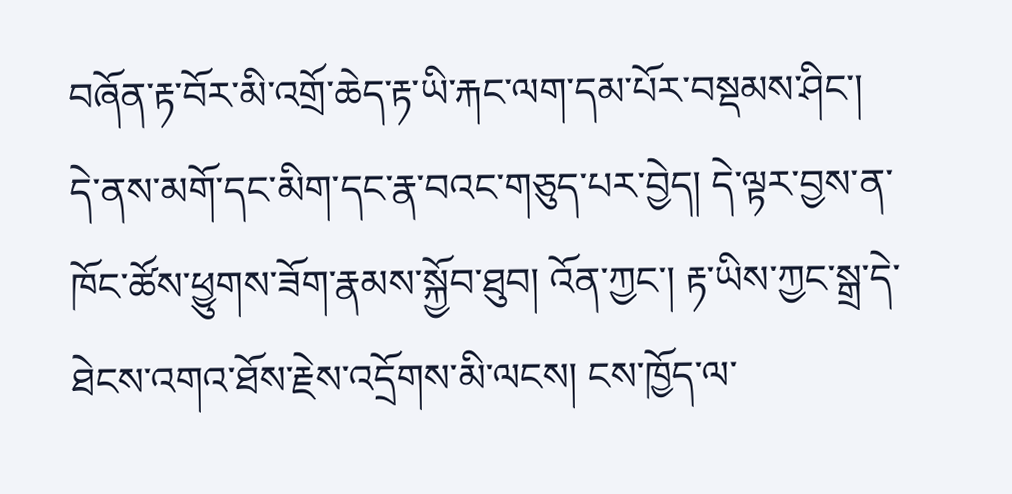བཞོན་རྟ་བོར་མི་འགྲོ་ཆེད་རྟ་ཡི་རྐང་ལག་དམ་པོར་བསྡམས་ཤིང་། དེ་ནས་མགོ་དང་མིག་དང་རྣ་བའང་གཅུད་པར་བྱེད། དེ་ལྟར་བྱས་ན་ཁོང་ཚོས་ཕྱུགས་ཟོག་རྣམས་སྐྱོབ་ཐུབ། འོན་ཀྱང་། རྟ་ཡིས་ཀྱང་སྒྲ་དེ་ཐེངས་འགའ་ཐོས་རྗེས་འདྲོགས་མི་ལངས། ངས་ཁྱོད་ལ་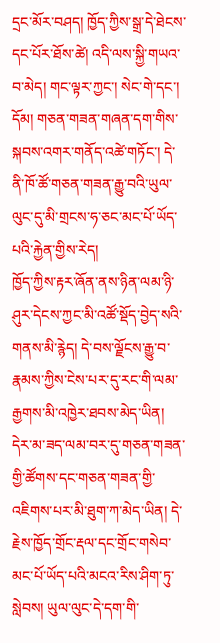དྲང་མོར་བཤད། ཁྱོད་ཀྱིས་སྒྲ་དེ་ཐེངས་དང་པོར་ཐོས་ཚེ། འདི་ལས་སྐྱི་གཡའ་བ་མེད། གང་ལྟར་ཀྱང་། སེང་གེ་དང་། དོམ། གཅན་གཟན་གཞན་དག་གིས་སྐབས་འགར་གནོད་འཚེ་གཏོང་། དེ་ནི་ཁོ་ཚོ་གཅན་གཟན་རྒྱུ་བའི་ཡུལ་ལུང་དུ་མི་གྲངས་ཧ་ཅང་མང་པོ་ཡོད་པའི་རྐྱེན་གྱིས་རེད།
ཁྱོད་ཀྱིས་རྟར་ཞོན་ནས་ཉིན་ལམ་ཉི་ཤུར་དེངས་ཀྱང་མི་འཚོ་སྡོད་བྱེད་སའི་གནས་མི་རྙེད། དེ་བས་ལྗོངས་རྒྱུ་བ་རྣམས་ཀྱིས་ངེས་པར་དུ་རང་གི་ལམ་རྒྱགས་མི་འཁྱེར་ཐབས་མེད་ཡིན། དེར་མ་ཟད་ལམ་བར་དུ་གཅན་གཟན་གྱི་ཚོགས་དང་གཅན་གཟན་གྱི་འཇིགས་པར་མི་ཐུག་ཀ་མེད་ཡིན། དེ་རྗེས་ཁྱོད་གྲོང་རྡལ་དང་གྲོང་གསེབ་མང་པོ་ཡོད་པའི་མངའ་རིས་ཤིག་ཏུ་སླེབས། ཡུལ་ལུང་དེ་དག་གི་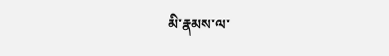མི་རྣམས་ལ་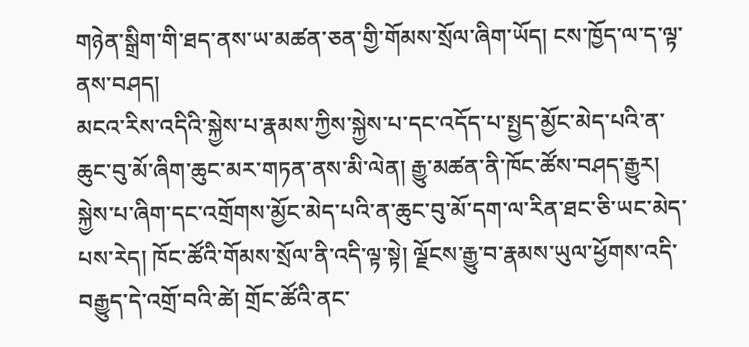གཉེན་སྒྲིག་གི་ཐད་ནས་ཡ་མཚན་ཅན་གྱི་གོམས་སྲོལ་ཞིག་ཡོད། ངས་ཁྱོད་ལ་ད་ལྟ་ནས་བཤད།
མངའ་རིས་འདིའི་སྐྱེས་པ་རྣམས་ཀྱིས་སྐྱེས་པ་དང་འདོད་པ་སྤྱད་མྱོང་མེད་པའི་ན་ཆུང་བུ་མོ་ཞིག་ཆུང་མར་གཏན་ནས་མི་ལེན། རྒྱུ་མཚན་ནི་ཁོང་ཚོས་བཤད་རྒྱུར། སྐྱེས་པ་ཞིག་དང་འགྲོགས་མྱོང་མེད་པའི་ན་ཆུང་བུ་མོ་དག་ལ་རིན་ཐང་ཅི་ཡང་མེད་པས་རེད། ཁོང་ཚོའི་གོམས་སྲོལ་ནི་འདི་ལྟ་སྟེ། ལྗོངས་རྒྱུ་བ་རྣམས་ཡུལ་ཕྱོགས་འདི་བརྒྱུད་དེ་འགྲོ་བའི་ཚེ། གྲོང་ཚོའི་ནང་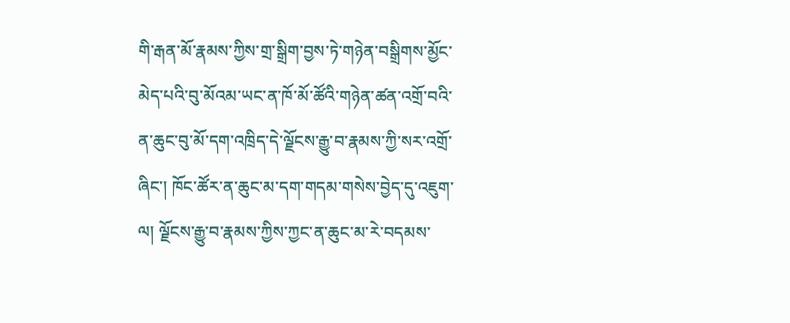གི་རྒན་མོ་རྣམས་ཀྱིས་གྲ་སྒྲིག་བྱས་ཏེ་གཉེན་བསྒྲིགས་མྱོང་མེད་པའི་བུ་མོའམ་ཡང་ན་ཁོ་མོ་ཚོའི་གཉེན་ཚན་འགྲོ་བའི་ན་ཆུང་བུ་མོ་དག་འཁྲིད་དེ་ལྗོངས་རྒྱུ་བ་རྣམས་ཀྱི་སར་འགྲོ་ཞིང་། ཁོང་ཚོར་ན་ཆུང་མ་དག་གདམ་གསེས་བྱེད་དུ་འཇུག་ལ། ལྗོངས་རྒྱུ་བ་རྣམས་ཀྱིས་ཀྱང་ན་ཆུང་མ་རེ་བདམས་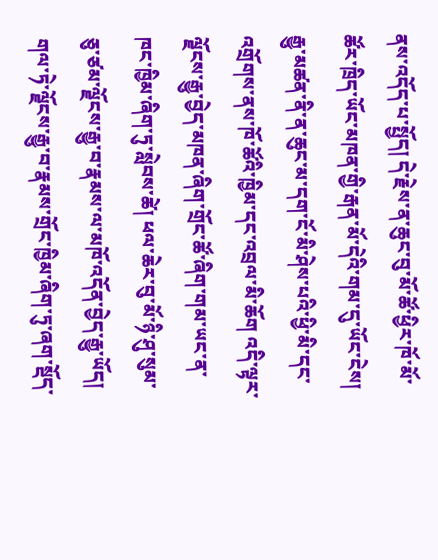ནས་འདོད་པ་སྤྱོད། དེ་རྗེས་ན་ཆུང་བུ་མོ་ཚོ་ཕྱིར་ཁོ་མོ་ཚོར་ཁྲིད་ཡོང་མཁན་གྱི་རྒན་མོ་དེའི་གམ་དུ་ཡོང་ངེས། རྒྱུ་མཚན་ནི་ན་ཆུང་མ་དག་ངོ་མི་ཤེས་པའི་ཕྱི་མི་དང་འགྲོགས་ནས་ཁོ་ཚོའི་ཁྱིམ་དང་འབྲལ་མི་ཆོག འདི་ལྟར་ལྗོངས་རྒྱུ་བྱེད་མཁན་ཞིག་གྲོང་ཚོ་ཞིག་གམ་ཡང་ན་ཁང་ཁྱིམ་ཞིག་ཏུ་སླེབས་ཚེ། ཕལ་ཆེར་བུ་མོ་ཉི་ཤུ་སུམ་ཅུ་ཙམ་ལྗོངས་རྒྱུ་བ་རྣམས་ལ་མཁོ་འདོན་བྱེད་རྒྱུ་ཡོད། གལ་ཏེ་ལྗོངས་རྒྱུ་བ་རྣམས་གྲོང་ཁྱིམ་ཞིག་ཏུ་ཞག་སྡོད་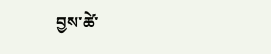བྱས་ཚེ་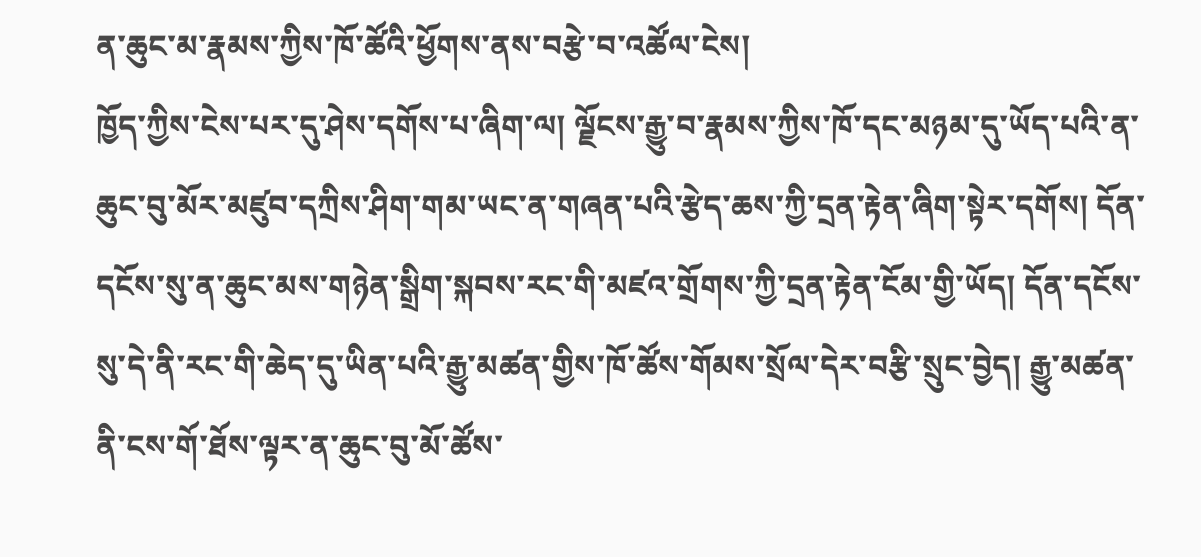ན་ཆུང་མ་རྣམས་ཀྱིས་ཁོ་ཚོའི་ཕྱོགས་ནས་བརྩེ་བ་འཚོལ་ངེས།
ཁྱོད་ཀྱིས་ངེས་པར་དུ་ཤེས་དགོས་པ་ཞིག་ལ། ལྗོངས་རྒྱུ་བ་རྣམས་ཀྱིས་ཁོ་དང་མཉམ་དུ་ཡོད་པའི་ན་ཆུང་བུ་མོར་མཛུབ་དཀྲིས་ཤིག་གམ་ཡང་ན་གཞན་པའི་རྩེད་ཆས་ཀྱི་དྲན་རྟེན་ཞིག་སྟེར་དགོས། དོན་དངོས་སུ་ན་ཆུང་མས་གཉེན་སྒྲིག་སྐབས་རང་གི་མཛའ་གྲོགས་ཀྱི་དྲན་རྟེན་ངོམ་གྱི་ཡོད། དོན་དངོས་སུ་དེ་ནི་རང་གི་ཆེད་དུ་ཡིན་པའི་རྒྱུ་མཚན་གྱིས་ཁོ་ཚོས་གོམས་སྲོལ་དེར་བརྩི་སྲུང་བྱེད། རྒྱུ་མཚན་ནི་ངས་གོ་ཐོས་ལྟར་ན་ཆུང་བུ་མོ་ཚོས་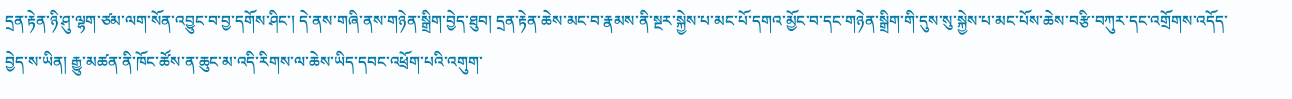དྲན་རྟེན་ཉི་ཤུ་ལྷག་ཙམ་ལག་སོན་འབྱུང་བ་བྱ་དགོས་ཤིང་། དེ་ནས་གཞི་ནས་གཉེན་སྒྲིག་བྱེད་ཐུབ། དྲན་རྟེན་ཆེས་མང་བ་རྣམས་ནི་སྔར་སྐྱེས་པ་མང་པོ་དགའ་མྱོང་བ་དང་གཉེན་སྒྲིག་གི་དུས་སུ་སྐྱེས་པ་མང་པོས་ཆེས་བརྩི་བཀུར་དང་འགྲོགས་འདོད་བྱེད་ས་ཡིན། རྒྱུ་མཚན་ནི་ཁོང་ཚོས་ན་ཆུང་མ་འདི་རིགས་ལ་ཆེས་ཡིད་དབང་འཕྲོག་པའི་འགུག་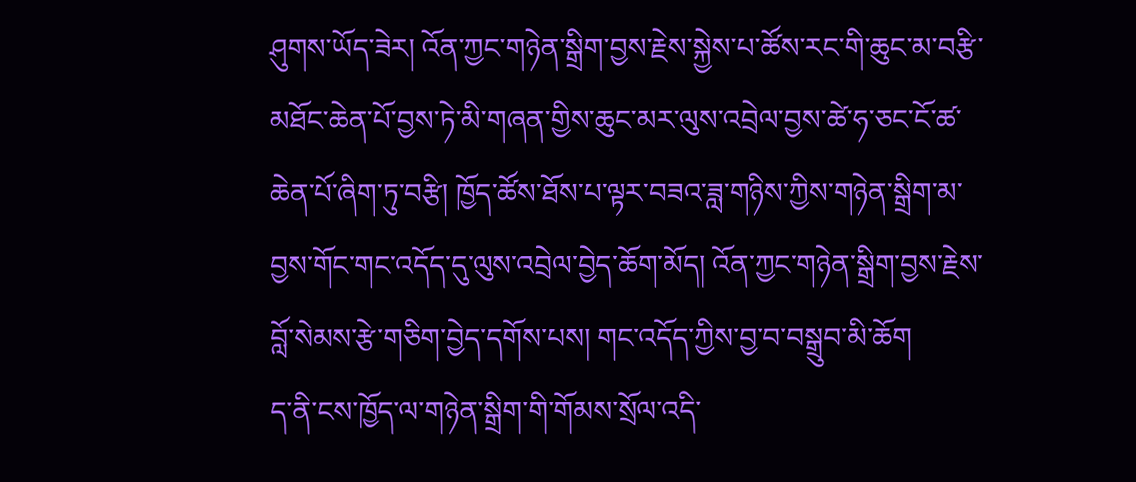ཤུགས་ཡོད་ཟེར། འོན་ཀྱང་གཉེན་སྒྲིག་བྱས་རྗེས་སྐྱེས་པ་ཚོས་རང་གི་ཆུང་མ་བརྩི་མཐོང་ཆེན་པོ་བྱས་ཏེ་མི་གཞན་གྱིས་ཆུང་མར་ལུས་འབྲེལ་བྱས་ཚེ་ཧ་ཅང་ངོ་ཚ་ཆེན་པོ་ཞིག་ཏུ་བརྩི། ཁྱོད་ཚོས་ཐོས་པ་ལྟར་བཟའ་ཟླ་གཉིས་ཀྱིས་གཉེན་སྒྲིག་མ་བྱས་གོང་གང་འདོད་དུ་ལུས་འབྲེལ་བྱེད་ཆོག་མོད། འོན་ཀྱང་གཉེན་སྒྲིག་བྱས་རྗེས་བློ་སེམས་རྩེ་གཅིག་བྱེད་དགོས་པས། གང་འདོད་ཀྱིས་བྱ་བ་བསྒྲུབ་མི་ཆོག
ད་ནི་ངས་ཁྱོད་ལ་གཉེན་སྒྲིག་གི་གོམས་སྲོལ་འདི་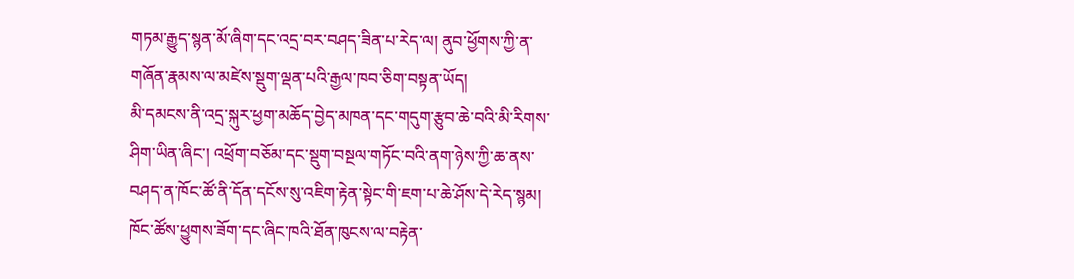གཏམ་རྒྱུད་སྙན་མོ་ཞིག་དང་འདྲ་བར་བཤད་ཟིན་པ་རེད་ལ། ནུབ་ཕྱོགས་ཀྱི་ན་གཞོན་རྣམས་ལ་མཛེས་སྡུག་ལྡན་པའི་རྒྱལ་ཁབ་ཅིག་བསྟན་ཡོད།
མི་དམངས་ནི་འདྲ་སྐུར་ཕྱག་མཆོད་བྱེད་མཁན་དང་གདུག་རྩུབ་ཆེ་བའི་མི་རིགས་ཤིག་ཡིན་ཞིང་། འཕྲོག་བཅོམ་དང་སྡུག་བསྔལ་གཏོང་བའི་ནག་ཉེས་ཀྱི་ཆ་ནས་བཤད་ན་ཁོང་ཚོ་ནི་དོན་དངོས་སུ་འཇིག་རྟེན་སྟེང་གི་ཇག་པ་ཆེ་ཤོས་དེ་རེད་སྙམ། ཁོང་ཚོས་ཕྱུགས་ཟོག་དང་ཞིང་ཁའི་ཐོན་ཁུངས་ལ་བརྟེན་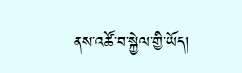ནས་འཚོ་བ་སྐྱེལ་གྱི་ཡོད།